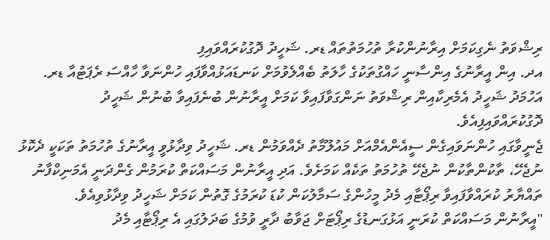ރިޝްވަތު ނެގިކަމަށް އިރާނުންކުރާ ތުހުމަތުތައް ޑރ. ޝަހީދު ދޮގުކުރައްވައިފި
އދ. އިން އީރާނުގެ އިންސާނީ ހައްގުތަކުގެ ހާލަތު ބެއްލެވުމަށް ކަނޑައަޅުއްވާފައި ހުންނަވާ ހާއްސަ ރެޕަޓުއާ ޑރ. އަހުމަދު ޝަހީދު އެމެރިކާއިން ރިޝްވަތު ނަންގަވާފައިވާ ކަމަށް އީރާނުން ބުނެފައިވާ ބުނުން ޝަހީދު ދޮގުކުރައްވައިފިއެވެ.
ޖެނީވާގައި ހުންނަވައިގެން ސީއެންއެމްއަށް މައުލޫމާތު ދެއްވަމުން ޑރ. ޝަހީދު ވިދާޅުވީ އީރާނުގެ ތުހުމަތު ތަކަކީ ދެކޮޅު ނުޖެހޭ، ތާކުންތާކުން ނުޖެހޭ ތުހުމަތު ތަކެއް ކަމަށެވެ. އަދި އީރާނުން މަސައްކަތް ކުރަމުން ގެންދަނީ އެމަނިކްފާނު ތައްޔާރު ކުރައްވާފައިވާ ރިޕޯޓާއި މެދު މީހުންގެ ސަމާލުކަން ކުޑަ ކުރަމުގެ ގޮތުން ކަމަށް ޝަހީދު ވިދާޅުވިއެވެ.
"އީރާނުން މަސައްކަތް ކުރަނީ އަޅުގަނޑުގެ ރިޕޯޓަށް ޖަވާބު ދާރީ ވުމުގެ ބަދަލުގައި އެ ރިޕޯޓާއި މެދު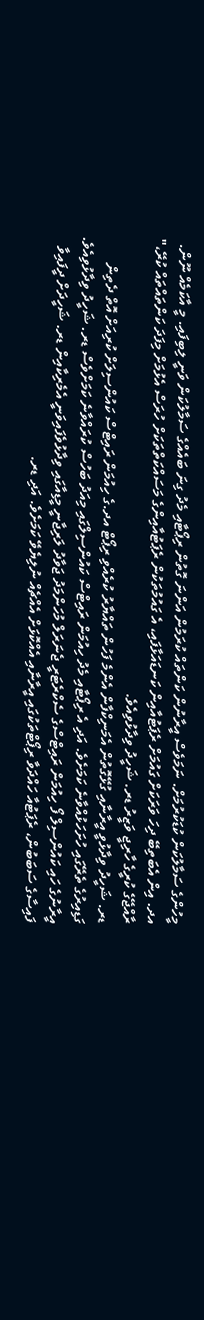މީހުންގެ ސަމާލުކަން ކުޑަކުރުމަށް. ނަމަވެސް އީރާނުން ކަންތައް ކުރަމުން އަންނަ ގޮތުން ރިޕޯޓާއި މެދު ގިނަ ބައެއްގެ ސަމާލުކަން ވަނީ ލިބިފައި. މީ އާކަމެއް ނޫން. އދ. އިން އެބަތިބޭ ދިހަ ވަރަކަށް ގައުމަށް ރެޕަޓުއާއިން ކަނޑައަޅާފައި، އެ ގައުމުތަކުން ރެޕަޓުއާއިންގެ މަސައްކަތްތަކަށް ހުރަސް އެޅުމަށް މިފަދަ ކަންތައްތައް ކުރޭ،" ރާއްޖޭގެ ކުރީގެ ހާރިޖީ ވަޒީރު ޑރ. ޝަހީދު ވިދާޅުވިއެވެ.
ޑރ. ޝަހީދު ވިދާޅުވީ އީރާނާއި ގުޅޭގޮތުން އެމަނިކްފާން އެންމެ ފަހުން ތައްޔާރު ކުރެއްވި ރިޕޯޓް އދ.ގެ ހިއުމަން ރައިޓްސް ކައުންސިލަށް ކުރިއަށް އޮތް ދެތިން ގަޑިއިރުގެ ތެރޭގައި ހުށަހަޅުއްވާނެ ކަމަށެވެ. އަދި އެ ރިޕޯޓާއި މެދު ހިއުމަން ރައިޓްސް ކައުންސިލްގައި މިއަދު ބަހުސް ކުރައްވާނެ ކަމަށްވެސް ޑރ. ޝަހީދު ވިދާޅުވިއެވެ.
އީރާނުގެ ހައި ކައުންސިލް ފޯ ހިއުމަން ރައިޓްސްގެ ސެކްރެޓަރީ ޖެނަރަލް މުހަންމަދު ޖަވާދު ލަރިޖާނީ މީޑިއާގައި ވިދާޅުވެފައިވަނީ އެމެރިކާއިން ޑރ. ޝަހީދަށް ދީފައިވާ ފައިސާގެ ސަބަބުން، ރެޕަޓުއާ ހައްދަވާ ރިޕޯޓްތަކުގައި އީރާނާއި އެއްކޮޅަށް އެއްޗެއް ނުލިޔެވޭ ކަމަށެވެ. އަދި ޑރ.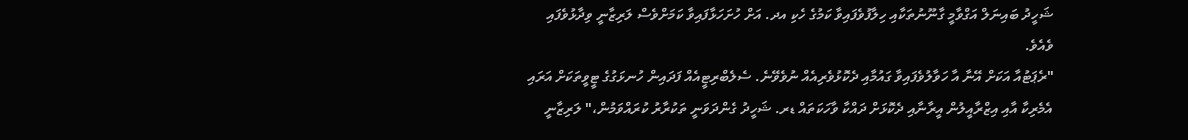ޝަހީދު ބައިނަލް އަގްވާމީ ގާނޫނުތަކާއި ހިލާފުވެފައިވާ ކަމުގެ ހެކި އދ. އަށް ހުށަހަޅާފައިވާ ކަމަށްވެސް ލަރިޒާނީ ވިދާޅުވެފައި ވެއެވެ.
"ރެޕަޓުއާ އަކަށް އޭނާ އާ ހަވާލުވެފައިވާ ގައުމާއި ދެކޮޅުވެރިއެއް ނުވެވޭނެ. ސެލެބްރިޓީއެއް ފަދައިން ހުނޅަގުގެ ޓީވީތަކަށް އަރައި އެމެރިކާ އާއި އިޒްރާއީލުން އީރާނާއި ދެކޮޅަށް ދައްކާ ވާހަކަތައް ޑރ. ޝަހީދު ގެންދަވަނީ ތަކުރާރު ކުރައްވަމުން،" ލަރިޒާނީ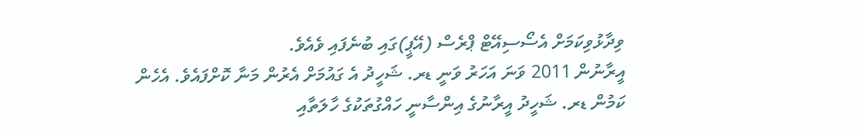ވިދާޅުވިކަމަށް އެސޯސިއޭޓް ޕްރެސް (އޭޕީ)ގައި ބުނެފައި ވެއެވެ.
އީރާނުން 2011 ވަނަ އަހަރު ވަނީ ޑރ. ޝަހީދު އެ ގައުމަށް އެރުން މަނާ ކޮށްފައެވެ. އެހެން ކަމުން ޑރ. ޝަހީދު އީރާނުގެ އިންސާނީ ހައްގުތަކުގެ ހާލަތާއި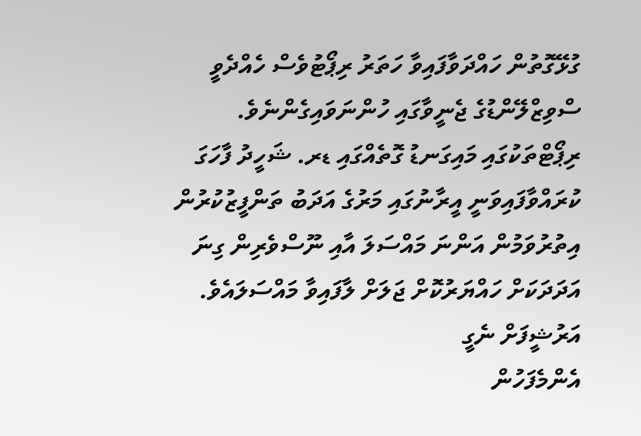ގުޅޭގޮތުން ހައްދަވާފައިވާ ހަތަރު ރިޕޯޓުވެސް ހެއްދެވީ ސްވިޒްލޭންޑުގެ ޖެނީވާގައި ހުންނަވައިގެންނެވެ. ރިޕޯޓްތަކުގައި މައިގަނޑު ގޮތެއްގައި ޑރ. ޝަހީދު ފާހަގަ ކުރައްވާފައިވަނީ އީރާނުގައި މަރުގެ އަދަބު ތަންފީޒުކުރުން އިތުރުވަމުން އަންނަ މައްސަލަ އާއި ނޫސްވެރިން ގިނަ އަދަދަކަށް ހައްޔަރުކޮށް ޖަލަށް ލާފައިވާ މައްސަލައެވެ.
އަރުޝީފަށް ނެގީ
އެންމެފަހުން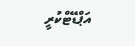އަޕްޑޭޓްކުރީ